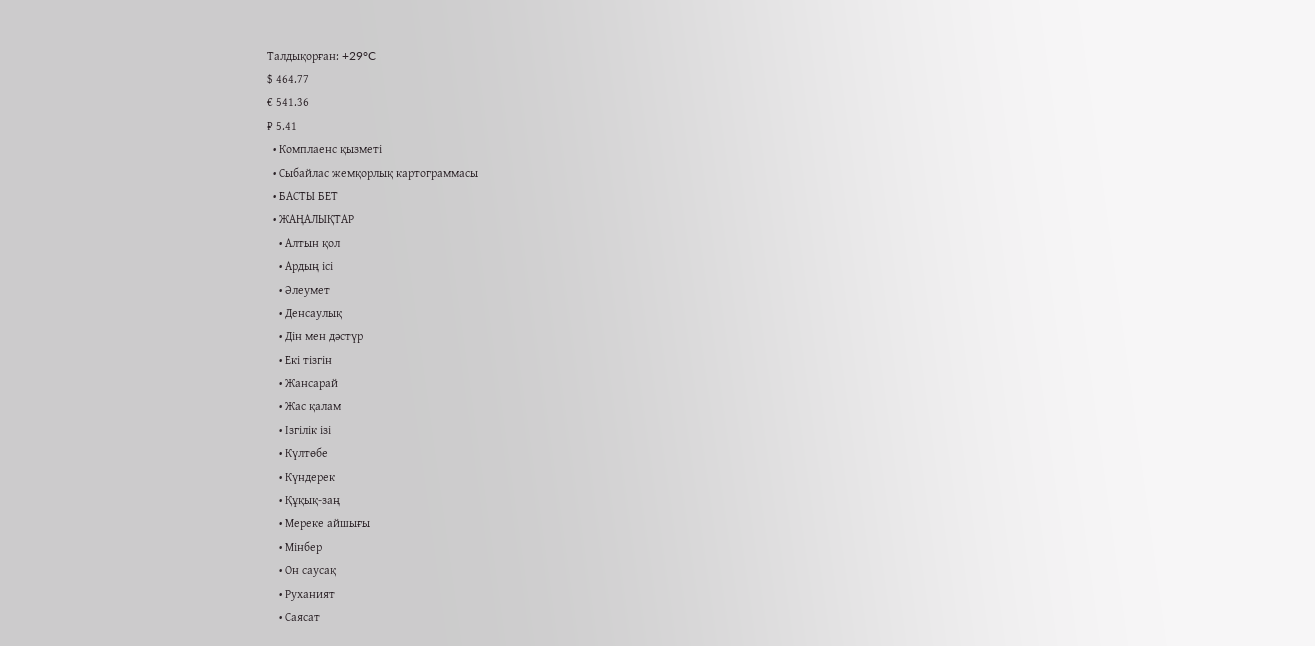Талдықорған: +29°C
$ 464.77
€ 541.36
₽ 5.41
  • Комплаенс қызметі
  • Сыбайлас жемқорлық картограммасы
  • БАСТЫ БЕТ
  • ЖАҢАЛЫҚТАР
    • Алтын қол
    • Ардың ісі
    • Әлеумет
    • Денсаулық
    • Дін мен дәстүр
    • Екі тізгін
    • Жансарай
    • Жас қалам
    • Ізгілік ізі
    • Күлтөбе
    • Күндерек
    • Құқық-заң
    • Мереке айшығы
    • Мінбер
    • Он саусақ
    • Руханият
    • Саясат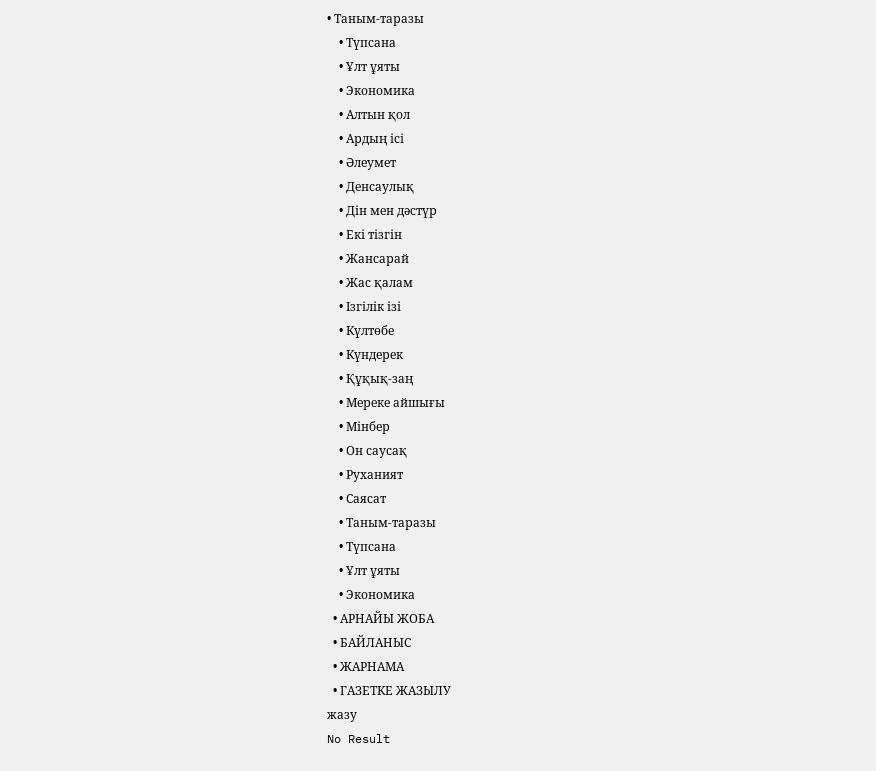• Таным-таразы
    • Түпсана
    • Ұлт ұяты
    • Экономика
    • Алтын қол
    • Ардың ісі
    • Әлеумет
    • Денсаулық
    • Дін мен дәстүр
    • Екі тізгін
    • Жансарай
    • Жас қалам
    • Ізгілік ізі
    • Күлтөбе
    • Күндерек
    • Құқық-заң
    • Мереке айшығы
    • Мінбер
    • Он саусақ
    • Руханият
    • Саясат
    • Таным-таразы
    • Түпсана
    • Ұлт ұяты
    • Экономика
  • АРНАЙЫ ЖОБА
  • БАЙЛАНЫС
  • ЖАРНАМА
  • ГАЗЕТКЕ ЖАЗЫЛУ
жазу
No Result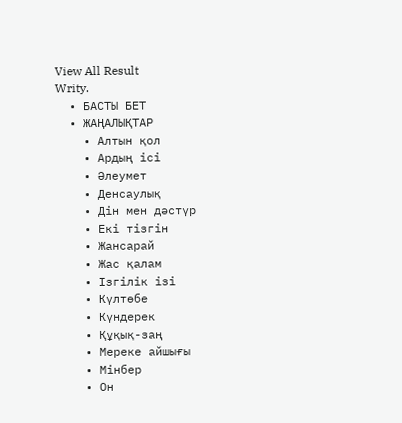View All Result
Writy.
  • БАСТЫ БЕТ
  • ЖАҢАЛЫҚТАР
    • Алтын қол
    • Ардың ісі
    • Әлеумет
    • Денсаулық
    • Дін мен дәстүр
    • Екі тізгін
    • Жансарай
    • Жас қалам
    • Ізгілік ізі
    • Күлтөбе
    • Күндерек
    • Құқық-заң
    • Мереке айшығы
    • Мінбер
    • Он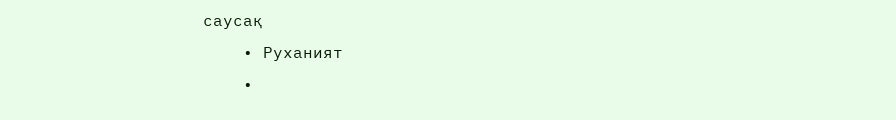саусақ
    • Руханият
    •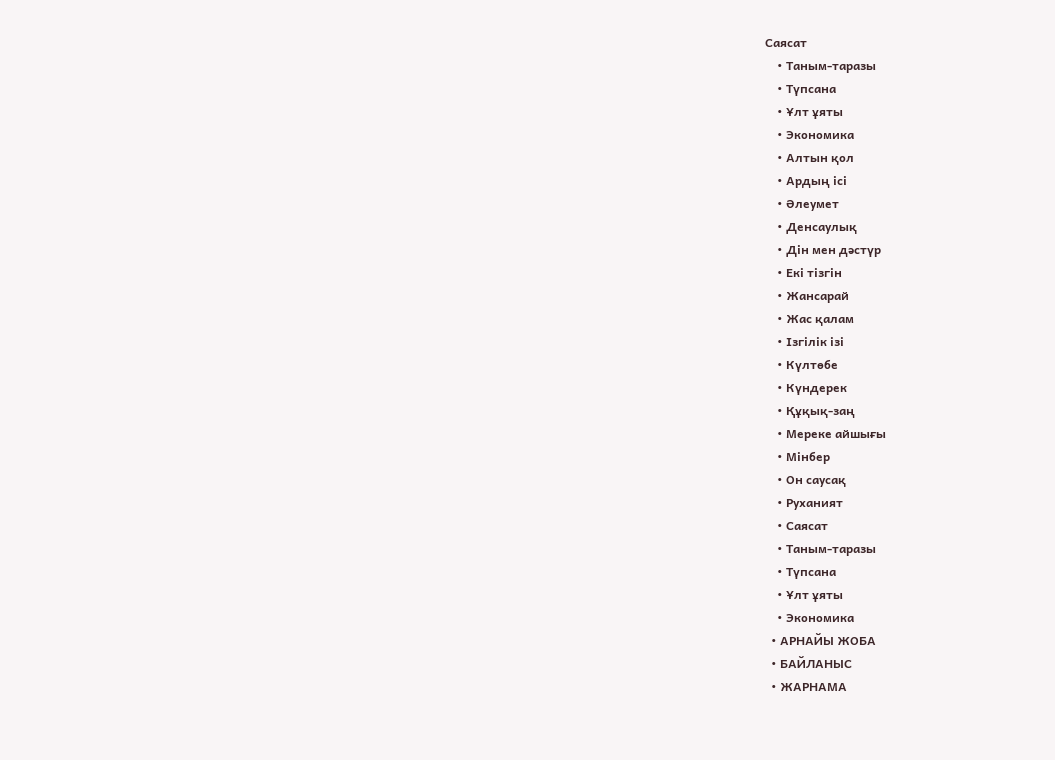Саясат
    • Таным-таразы
    • Түпсана
    • Ұлт ұяты
    • Экономика
    • Алтын қол
    • Ардың ісі
    • Әлеумет
    • Денсаулық
    • Дін мен дәстүр
    • Екі тізгін
    • Жансарай
    • Жас қалам
    • Ізгілік ізі
    • Күлтөбе
    • Күндерек
    • Құқық-заң
    • Мереке айшығы
    • Мінбер
    • Он саусақ
    • Руханият
    • Саясат
    • Таным-таразы
    • Түпсана
    • Ұлт ұяты
    • Экономика
  • АРНАЙЫ ЖОБА
  • БАЙЛАНЫС
  • ЖАРНАМА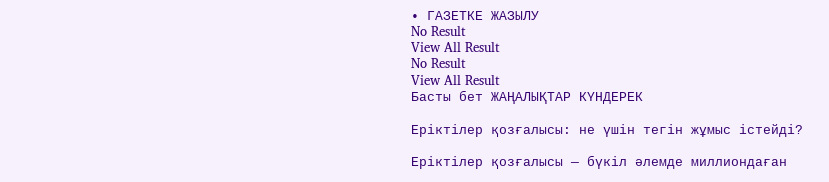• ГАЗЕТКЕ ЖАЗЫЛУ
No Result
View All Result
No Result
View All Result
Басты бет ЖАҢАЛЫҚТАР КҮНДЕРЕК

Еріктілер қозғалысы: не үшін тегін жұмыс істейді?

Еріктілер қозғалысы — бүкіл әлемде миллиондаған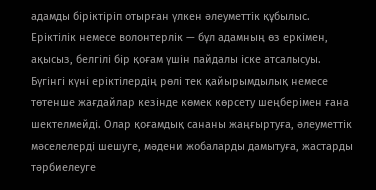адамды біріктіріп отырған үлкен әлеуметтік құбылыс. Еріктілік немесе волонтерлік — бұл адамның өз еркімен, ақысыз, белгілі бір қоғам үшін пайдалы іске атсалысуы. Бүгінгі күні еріктілердің рөлі тек қайырымдылық немесе төтенше жағдайлар кезінде көмек көрсету шеңберімен ғана шектелмейді. Олар қоғамдық сананы жаңғыртуға, әлеуметтік мәселелерді шешуге, мәдени жобаларды дамытуға, жастарды тәрбиелеуге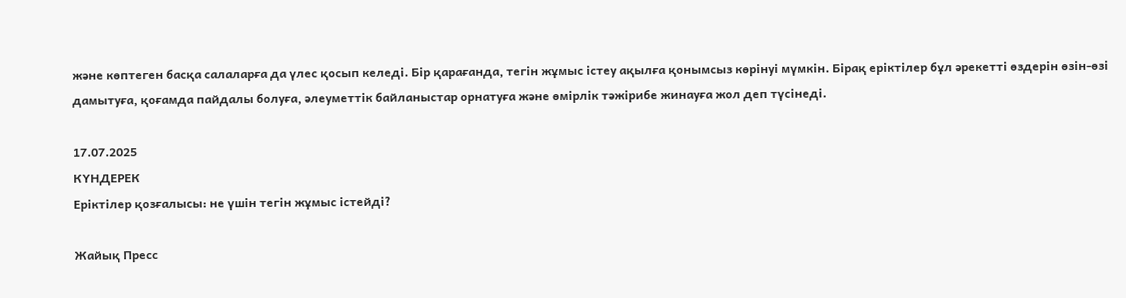және көптеген басқа салаларға да үлес қосып келеді. Бір қарағанда, тегін жұмыс істеу ақылға қонымсыз көрінуі мүмкін. Бірақ еріктілер бұл әрекетті өздерін өзін-өзі дамытуға, қоғамда пайдалы болуға, әлеуметтік байланыстар орнатуға және өмірлік тәжірибе жинауға жол деп түсінеді.

17.07.2025
КҮНДЕРЕК
Еріктілер қозғалысы: не үшін тегін жұмыс істейді?

Жайық Пресс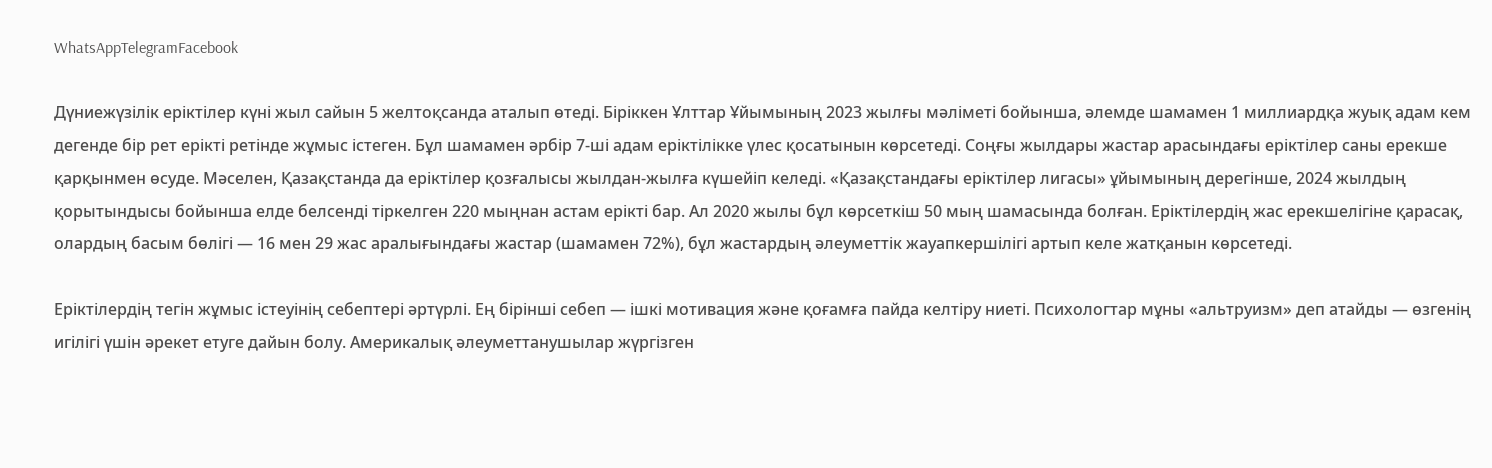WhatsAppTelegramFacebook

Дүниежүзілік еріктілер күні жыл сайын 5 желтоқсанда аталып өтеді. Біріккен Ұлттар Ұйымының 2023 жылғы мәліметі бойынша, әлемде шамамен 1 миллиардқа жуық адам кем дегенде бір рет ерікті ретінде жұмыс істеген. Бұл шамамен әрбір 7-ші адам еріктілікке үлес қосатынын көрсетеді. Соңғы жылдары жастар арасындағы еріктілер саны ерекше қарқынмен өсуде. Мәселен, Қазақстанда да еріктілер қозғалысы жылдан-жылға күшейіп келеді. «Қазақстандағы еріктілер лигасы» ұйымының дерегінше, 2024 жылдың қорытындысы бойынша елде белсенді тіркелген 220 мыңнан астам ерікті бар. Ал 2020 жылы бұл көрсеткіш 50 мың шамасында болған. Еріктілердің жас ерекшелігіне қарасақ, олардың басым бөлігі — 16 мен 29 жас аралығындағы жастар (шамамен 72%), бұл жастардың әлеуметтік жауапкершілігі артып келе жатқанын көрсетеді.

Еріктілердің тегін жұмыс істеуінің себептері әртүрлі. Ең бірінші себеп — ішкі мотивация және қоғамға пайда келтіру ниеті. Психологтар мұны «альтруизм» деп атайды — өзгенің игілігі үшін әрекет етуге дайын болу. Америкалық әлеуметтанушылар жүргізген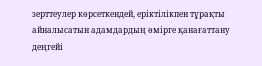зерттеулер көрсеткендей, еріктілікпен тұрақты айналысатын адамдардың өмірге қанағаттану деңгейі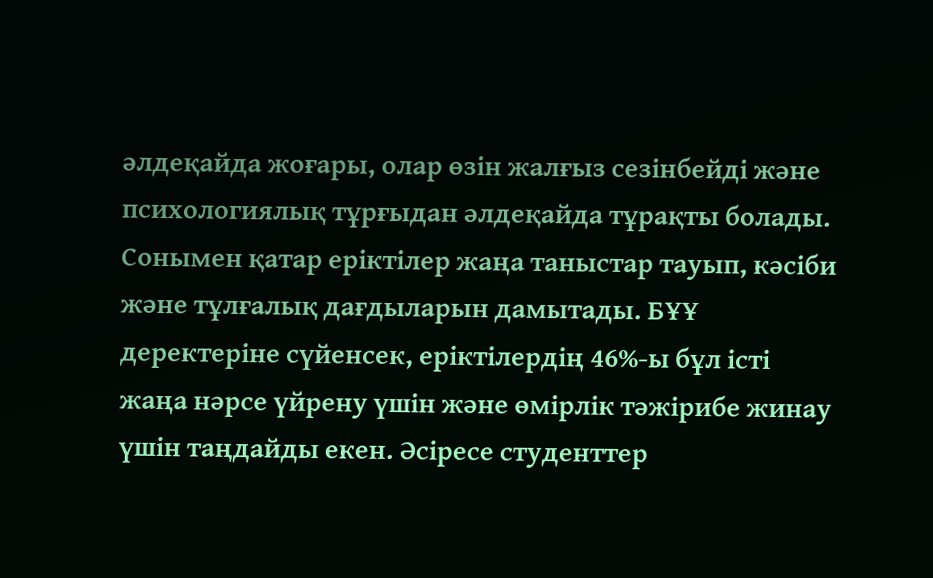әлдеқайда жоғары, олар өзін жалғыз сезінбейді және психологиялық тұрғыдан әлдеқайда тұрақты болады. Сонымен қатар еріктілер жаңа таныстар тауып, кәсіби және тұлғалық дағдыларын дамытады. БҰҰ деректеріне сүйенсек, еріктілердің 46%-ы бұл істі жаңа нәрсе үйрену үшін және өмірлік тәжірибе жинау үшін таңдайды екен. Әсіресе студенттер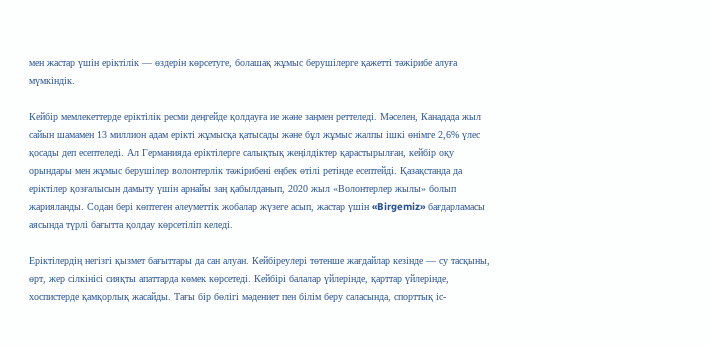мен жастар үшін еріктілік — өздерін көрсетуге, болашақ жұмыс берушілерге қажетті тәжірибе алуға мүмкіндік.

Кейбір мемлекеттерде еріктілік ресми деңгейде қолдауға ие және заңмен реттеледі. Мәселен, Канадада жыл сайын шамамен 13 миллион адам ерікті жұмысқа қатысады және бұл жұмыс жалпы ішкі өнімге 2,6% үлес қосады деп есептеледі. Ал Германияда еріктілерге салықтық жеңілдіктер қарастырылған, кейбір оқу орындары мен жұмыс берушілер волонтерлік тәжірибені еңбек өтілі ретінде есептейді. Қазақстанда да еріктілер қозғалысын дамыту үшін арнайы заң қабылданып, 2020 жыл «Волонтерлер жылы» болып жарияланды. Содан бері көптеген әлеуметтік жобалар жүзеге асып, жастар үшін «Birgemiz» бағдарламасы аясында түрлі бағытта қолдау көрсетіліп келеді.

Еріктілердің негізгі қызмет бағыттары да сан алуан. Кейбіреулері төтенше жағдайлар кезінде — су тасқыны, өрт, жер сілкінісі сияқты апаттарда көмек көрсетеді. Кейбірі балалар үйлерінде, қарттар үйлерінде, хоспистерде қамқорлық жасайды. Тағы бір бөлігі мәдениет пен білім беру саласында, спорттық іс-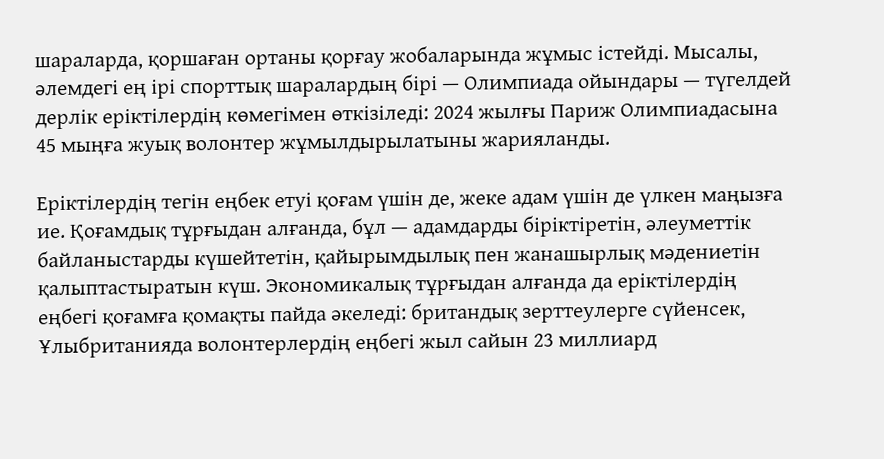шараларда, қоршаған ортаны қорғау жобаларында жұмыс істейді. Мысалы, әлемдегі ең ірі спорттық шаралардың бірі — Олимпиада ойындары — түгелдей дерлік еріктілердің көмегімен өткізіледі: 2024 жылғы Париж Олимпиадасына 45 мыңға жуық волонтер жұмылдырылатыны жарияланды.

Еріктілердің тегін еңбек етуі қоғам үшін де, жеке адам үшін де үлкен маңызға ие. Қоғамдық тұрғыдан алғанда, бұл — адамдарды біріктіретін, әлеуметтік байланыстарды күшейтетін, қайырымдылық пен жанашырлық мәдениетін қалыптастыратын күш. Экономикалық тұрғыдан алғанда да еріктілердің еңбегі қоғамға қомақты пайда әкеледі: британдық зерттеулерге сүйенсек, Ұлыбританияда волонтерлердің еңбегі жыл сайын 23 миллиард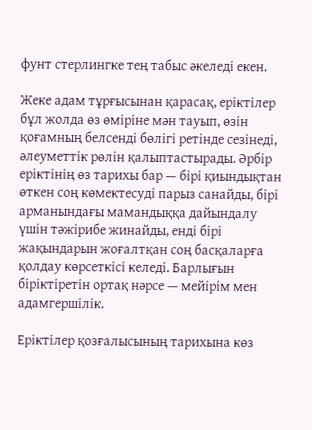фунт стерлингке тең табыс әкеледі екен.

Жеке адам тұрғысынан қарасақ, еріктілер бұл жолда өз өміріне мән тауып, өзін қоғамның белсенді бөлігі ретінде сезінеді, әлеуметтік рөлін қалыптастырады. Әрбір еріктінің өз тарихы бар — бірі қиындықтан өткен соң көмектесуді парыз санайды, бірі арманындағы мамандыққа дайындалу үшін тәжірибе жинайды, енді бірі жақындарын жоғалтқан соң басқаларға қолдау көрсеткісі келеді. Барлығын біріктіретін ортақ нәрсе — мейірім мен адамгершілік.

Еріктілер қозғалысының тарихына көз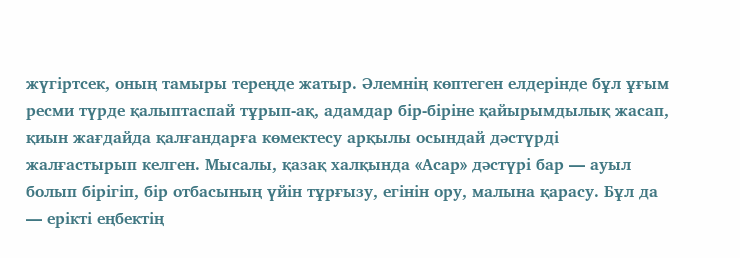жүгіртсек, оның тамыры тереңде жатыр. Әлемнің көптеген елдерінде бұл ұғым ресми түрде қалыптаспай тұрып-ақ, адамдар бір-біріне қайырымдылық жасап, қиын жағдайда қалғандарға көмектесу арқылы осындай дәстүрді жалғастырып келген. Мысалы, қазақ халқында «Асар» дәстүрі бар — ауыл болып бірігіп, бір отбасының үйін тұрғызу, егінін ору, малына қарасу. Бұл да — ерікті еңбектің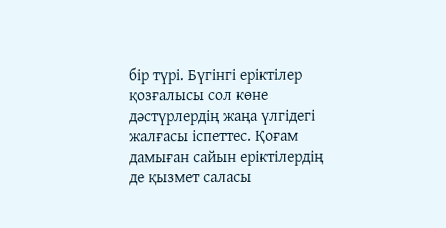бір түрі. Бүгінгі еріктілер қозғалысы сол көне дәстүрлердің жаңа үлгідегі жалғасы іспеттес. Қоғам дамыған сайын еріктілердің де қызмет саласы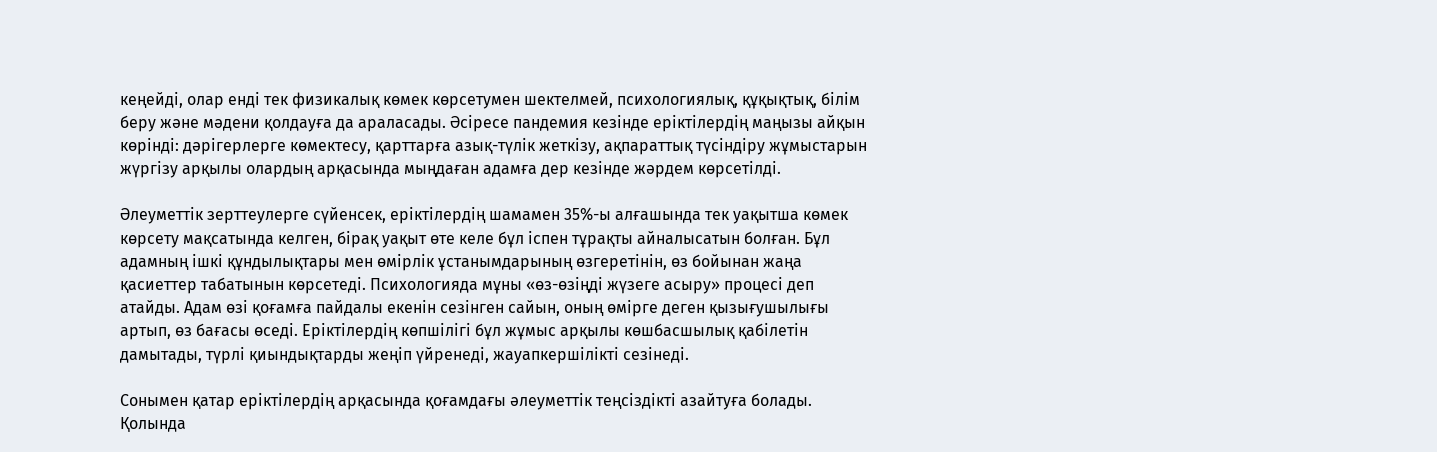кеңейді, олар енді тек физикалық көмек көрсетумен шектелмей, психологиялық, құқықтық, білім беру және мәдени қолдауға да араласады. Әсіресе пандемия кезінде еріктілердің маңызы айқын көрінді: дәрігерлерге көмектесу, қарттарға азық-түлік жеткізу, ақпараттық түсіндіру жұмыстарын жүргізу арқылы олардың арқасында мыңдаған адамға дер кезінде жәрдем көрсетілді.

Әлеуметтік зерттеулерге сүйенсек, еріктілердің шамамен 35%-ы алғашында тек уақытша көмек көрсету мақсатында келген, бірақ уақыт өте келе бұл іспен тұрақты айналысатын болған. Бұл адамның ішкі құндылықтары мен өмірлік ұстанымдарының өзгеретінін, өз бойынан жаңа қасиеттер табатынын көрсетеді. Психологияда мұны «өз-өзіңді жүзеге асыру» процесі деп атайды. Адам өзі қоғамға пайдалы екенін сезінген сайын, оның өмірге деген қызығушылығы артып, өз бағасы өседі. Еріктілердің көпшілігі бұл жұмыс арқылы көшбасшылық қабілетін дамытады, түрлі қиындықтарды жеңіп үйренеді, жауапкершілікті сезінеді.

Сонымен қатар еріктілердің арқасында қоғамдағы әлеуметтік теңсіздікті азайтуға болады. Қолында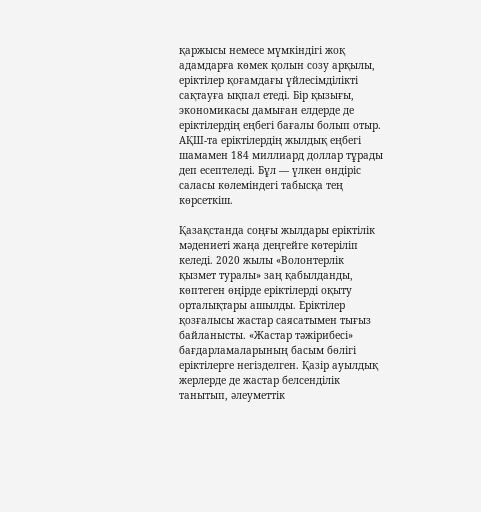қаржысы немесе мүмкіндігі жоқ адамдарға көмек қолын созу арқылы, еріктілер қоғамдағы үйлесімділікті сақтауға ықпал етеді. Бір қызығы, экономикасы дамыған елдерде де еріктілердің еңбегі бағалы болып отыр. АҚШ-та еріктілердің жылдық еңбегі шамамен 184 миллиард доллар тұрады деп есептеледі. Бұл — үлкен өндіріс саласы көлеміндегі табысқа тең көрсеткіш.

Қазақстанда соңғы жылдары еріктілік мәдениеті жаңа деңгейге көтеріліп келеді. 2020 жылы «Волонтерлік қызмет туралы» заң қабылданды, көптеген өңірде еріктілерді оқыту орталықтары ашылды. Еріктілер қозғалысы жастар саясатымен тығыз байланысты. «Жастар тәжірибесі» бағдарламаларының басым бөлігі еріктілерге негізделген. Қазір ауылдық жерлерде де жастар белсенділік танытып, әлеуметтік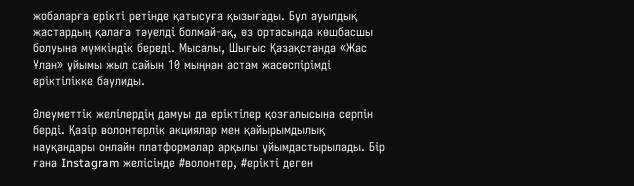жобаларға ерікті ретінде қатысуға қызығады. Бұл ауылдық жастардың қалаға тәуелді болмай-ақ, өз ортасында көшбасшы болуына мүмкіндік береді. Мысалы, Шығыс Қазақстанда «Жас Ұлан» ұйымы жыл сайын 10 мыңнан астам жасөспірімді еріктілікке баулиды.

Әлеуметтік желілердің дамуы да еріктілер қозғалысына серпін берді. Қазір волонтерлік акциялар мен қайырымдылық науқандары онлайн платформалар арқылы ұйымдастырылады. Бір ғана Instagram желісінде #волонтер, #ерікті деген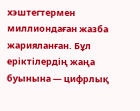хэштегтермен миллиондаған жазба жарияланған. Бұл еріктілердің жаңа буынына — цифрлық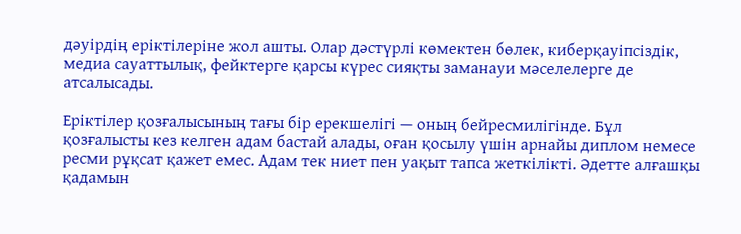дәуірдің еріктілеріне жол ашты. Олар дәстүрлі көмектен бөлек, киберқауіпсіздік, медиа сауаттылық, фейктерге қарсы күрес сияқты заманауи мәселелерге де атсалысады.

Еріктілер қозғалысының тағы бір ерекшелігі — оның бейресмилігінде. Бұл қозғалысты кез келген адам бастай алады, оған қосылу үшін арнайы диплом немесе ресми рұқсат қажет емес. Адам тек ниет пен уақыт тапса жеткілікті. Әдетте алғашқы қадамын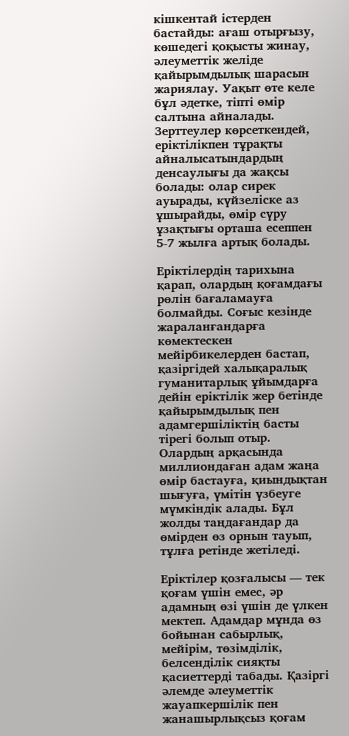кішкентай істерден бастайды: ағаш отырғызу, көшедегі қоқысты жинау, әлеуметтік желіде қайырымдылық шарасын жариялау. Уақыт өте келе бұл әдетке, тіпті өмір салтына айналады. Зерттеулер көрсеткендей, еріктілікпен тұрақты айналысатындардың денсаулығы да жақсы болады: олар сирек ауырады, күйзеліске аз ұшырайды, өмір сүру ұзақтығы орташа есеппен 5-7 жылға артық болады.

Еріктілердің тарихына қарап, олардың қоғамдағы рөлін бағаламауға болмайды. Соғыс кезінде жараланғандарға көмектескен мейірбикелерден бастап, қазіргідей халықаралық гуманитарлық ұйымдарға дейін еріктілік жер бетінде қайырымдылық пен адамгершіліктің басты тірегі болып отыр. Олардың арқасында миллиондаған адам жаңа өмір бастауға, қиындықтан шығуға, үмітін үзбеуге мүмкіндік алады. Бұл жолды таңдағандар да өмірден өз орнын тауып, тұлға ретінде жетіледі.

Еріктілер қозғалысы — тек қоғам үшін емес, әр адамның өзі үшін де үлкен мектеп. Адамдар мұнда өз бойынан сабырлық, мейірім, төзімділік, белсенділік сияқты қасиеттерді табады. Қазіргі әлемде әлеуметтік жауапкершілік пен жанашырлықсыз қоғам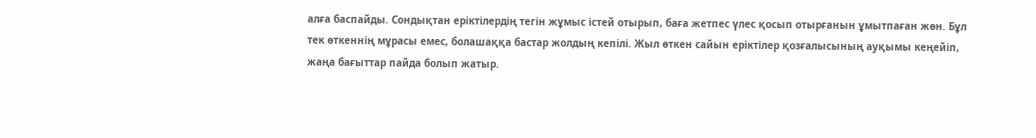алға баспайды. Сондықтан еріктілердің тегін жұмыс істей отырып, баға жетпес үлес қосып отырғанын ұмытпаған жөн. Бұл тек өткеннің мұрасы емес, болашаққа бастар жолдың кепілі. Жыл өткен сайын еріктілер қозғалысының ауқымы кеңейіп, жаңа бағыттар пайда болып жатыр.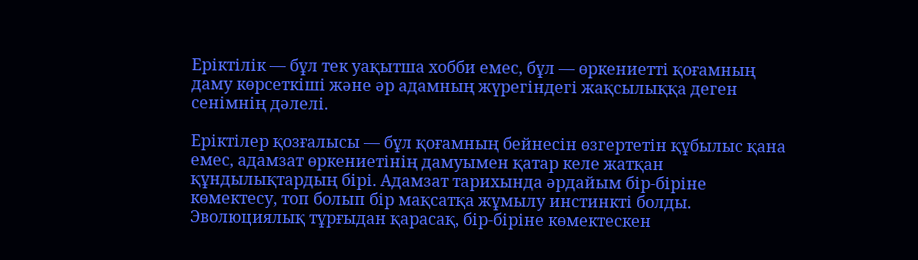Еріктілік — бұл тек уақытша хобби емес, бұл — өркениетті қоғамның даму көрсеткіші және әр адамның жүрегіндегі жақсылыққа деген сенімнің дәлелі.

Еріктілер қозғалысы — бұл қоғамның бейнесін өзгертетін құбылыс қана емес, адамзат өркениетінің дамуымен қатар келе жатқан құндылықтардың бірі. Адамзат тарихында әрдайым бір-біріне көмектесу, топ болып бір мақсатқа жұмылу инстинкті болды. Эволюциялық тұрғыдан қарасақ, бір-біріне көмектескен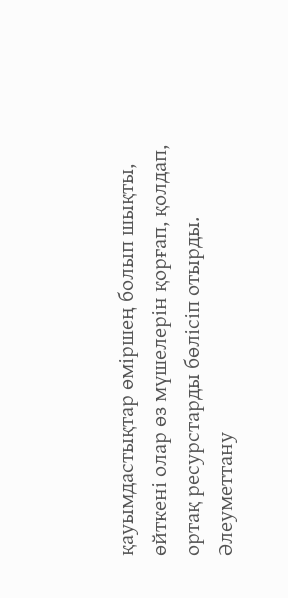қауымдастықтар өміршең болып шықты, өйткені олар өз мүшелерін қорғап, қолдап, ортақ ресурстарды бөлісіп отырды. Әлеуметтану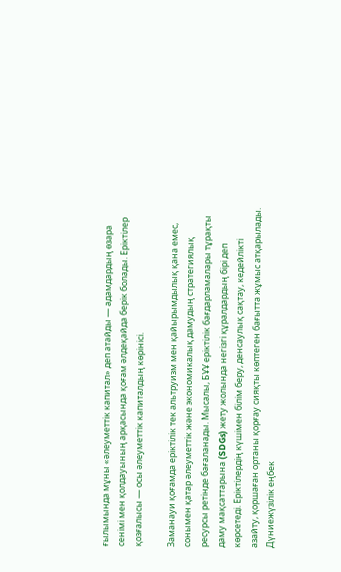ғылымында мұны «әлеуметтік капитал» деп атайды — адамдардың өзара сенімі мен қолдауының арқасында қоғам әлдеқайда берік болады. Еріктілер қозғалысы — осы әлеуметтік капиталдың көрінісі.

Заманауи қоғамда еріктілік тек альтруизм мен қайырымдылық қана емес, сонымен қатар әлеуметтік және экономикалық дамудың стратегиялық ресурсы ретінде бағаланады. Мысалы, БҰҰ еріктілік бағдарламалары тұрақты даму мақсаттарына (SDGs) жету жолында негізгі құралдардың бірі деп көрсетеді. Еріктілердің күшімен білім беру, денсаулық сақтау, кедейлікті азайту, қоршаған ортаны қорғау сияқты көптеген бағытта жұмыс атқарылады. Дүниежүзілік еңбек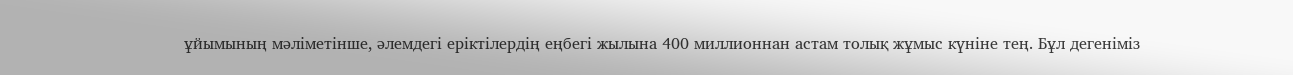ұйымының мәліметінше, әлемдегі еріктілердің еңбегі жылына 400 миллионнан астам толық жұмыс күніне тең. Бұл дегеніміз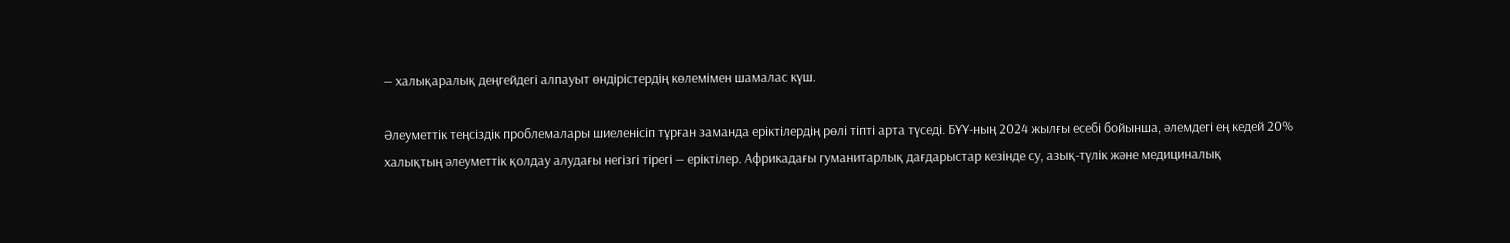— халықаралық деңгейдегі алпауыт өндірістердің көлемімен шамалас күш.

Әлеуметтік теңсіздік проблемалары шиеленісіп тұрған заманда еріктілердің рөлі тіпті арта түседі. БҰҰ-ның 2024 жылғы есебі бойынша, әлемдегі ең кедей 20% халықтың әлеуметтік қолдау алудағы негізгі тірегі — еріктілер. Африкадағы гуманитарлық дағдарыстар кезінде су, азық-түлік және медициналық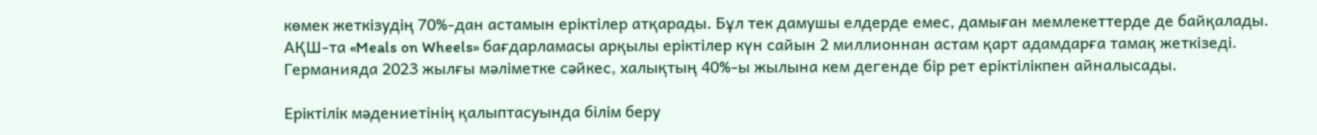көмек жеткізудің 70%-дан астамын еріктілер атқарады. Бұл тек дамушы елдерде емес, дамыған мемлекеттерде де байқалады. АҚШ-та «Meals on Wheels» бағдарламасы арқылы еріктілер күн сайын 2 миллионнан астам қарт адамдарға тамақ жеткізеді. Германияда 2023 жылғы мәліметке сәйкес, халықтың 40%-ы жылына кем дегенде бір рет еріктілікпен айналысады.

Еріктілік мәдениетінің қалыптасуында білім беру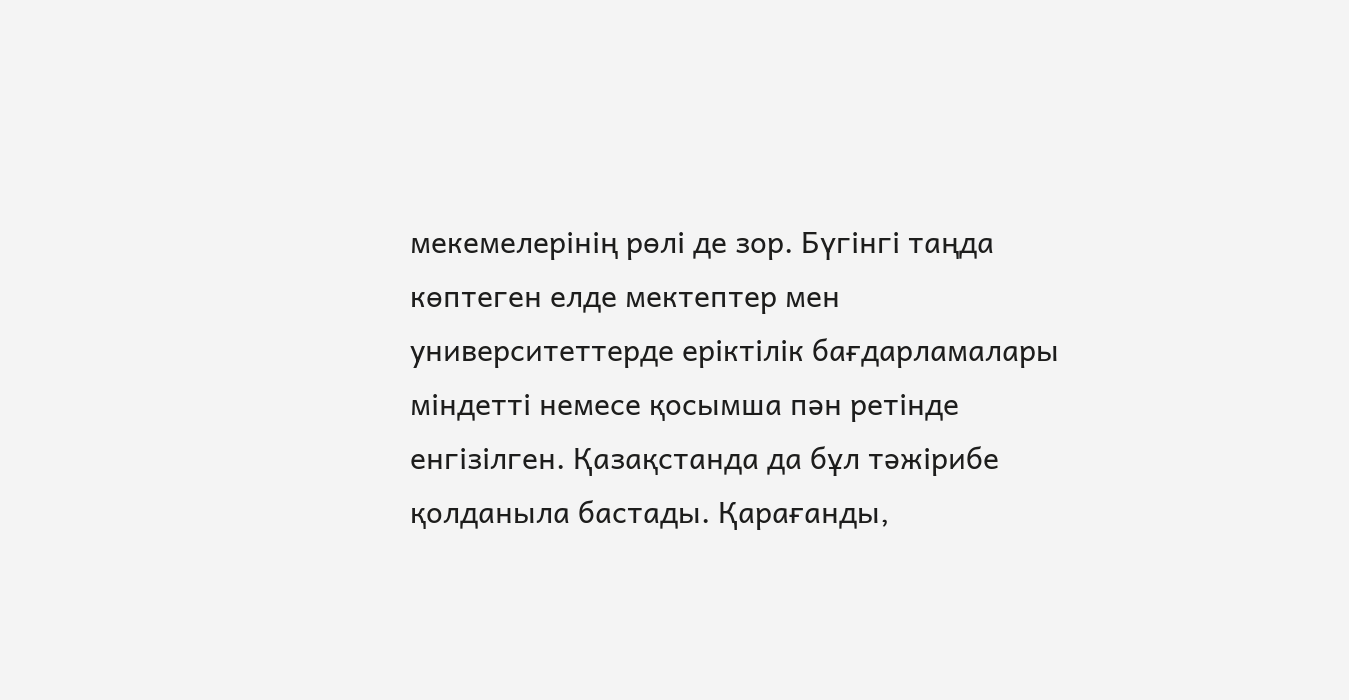мекемелерінің рөлі де зор. Бүгінгі таңда көптеген елде мектептер мен университеттерде еріктілік бағдарламалары міндетті немесе қосымша пән ретінде енгізілген. Қазақстанда да бұл тәжірибе қолданыла бастады. Қарағанды,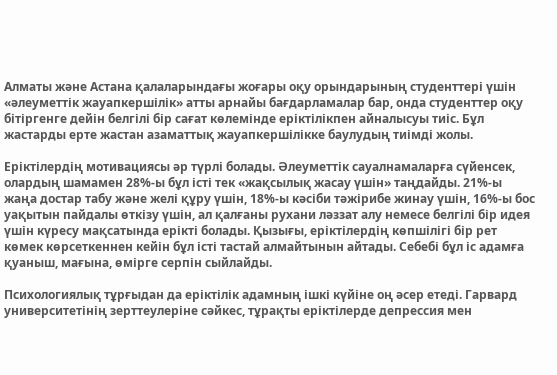Алматы және Астана қалаларындағы жоғары оқу орындарының студенттері үшін «әлеуметтік жауапкершілік» атты арнайы бағдарламалар бар, онда студенттер оқу бітіргенге дейін белгілі бір сағат көлемінде еріктілікпен айналысуы тиіс. Бұл жастарды ерте жастан азаматтық жауапкершілікке баулудың тиімді жолы.

Еріктілердің мотивациясы әр түрлі болады. Әлеуметтік сауалнамаларға сүйенсек, олардың шамамен 28%-ы бұл істі тек «жақсылық жасау үшін» таңдайды. 21%-ы жаңа достар табу және желі құру үшін, 18%-ы кәсіби тәжірибе жинау үшін, 16%-ы бос уақытын пайдалы өткізу үшін, ал қалғаны рухани ләззат алу немесе белгілі бір идея үшін күресу мақсатында ерікті болады. Қызығы, еріктілердің көпшілігі бір рет көмек көрсеткеннен кейін бұл істі тастай алмайтынын айтады. Себебі бұл іс адамға қуаныш, мағына, өмірге серпін сыйлайды.

Психологиялық тұрғыдан да еріктілік адамның ішкі күйіне оң әсер етеді. Гарвард университетінің зерттеулеріне сәйкес, тұрақты еріктілерде депрессия мен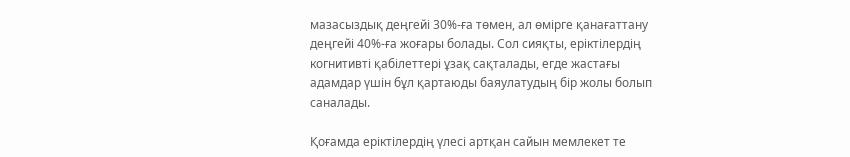мазасыздық деңгейі 30%-ға төмен, ал өмірге қанағаттану деңгейі 40%-ға жоғары болады. Сол сияқты, еріктілердің когнитивті қабілеттері ұзақ сақталады, егде жастағы адамдар үшін бұл қартаюды баяулатудың бір жолы болып саналады.

Қоғамда еріктілердің үлесі артқан сайын мемлекет те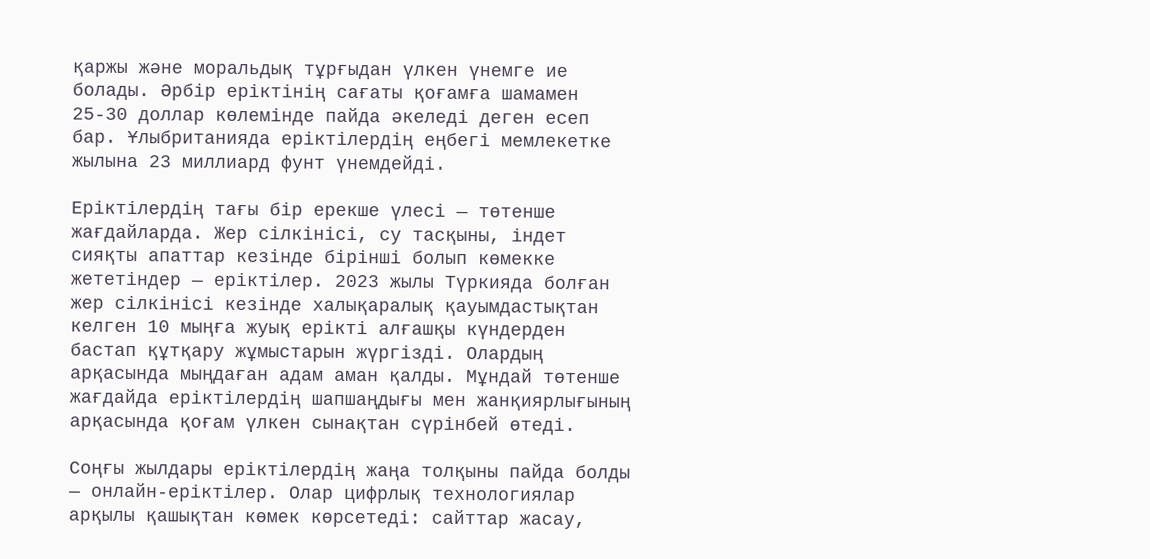қаржы және моральдық тұрғыдан үлкен үнемге ие болады. Әрбір еріктінің сағаты қоғамға шамамен 25-30 доллар көлемінде пайда әкеледі деген есеп бар. Ұлыбританияда еріктілердің еңбегі мемлекетке жылына 23 миллиард фунт үнемдейді.

Еріктілердің тағы бір ерекше үлесі — төтенше жағдайларда. Жер сілкінісі, су тасқыны, індет сияқты апаттар кезінде бірінші болып көмекке жететіндер — еріктілер. 2023 жылы Түркияда болған жер сілкінісі кезінде халықаралық қауымдастықтан келген 10 мыңға жуық ерікті алғашқы күндерден бастап құтқару жұмыстарын жүргізді. Олардың арқасында мыңдаған адам аман қалды. Мұндай төтенше жағдайда еріктілердің шапшаңдығы мен жанқиярлығының арқасында қоғам үлкен сынақтан сүрінбей өтеді.

Соңғы жылдары еріктілердің жаңа толқыны пайда болды — онлайн-еріктілер. Олар цифрлық технологиялар арқылы қашықтан көмек көрсетеді: сайттар жасау,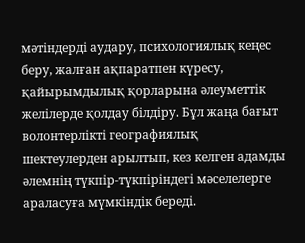мәтіндерді аудару, психологиялық кеңес беру, жалған ақпаратпен күресу, қайырымдылық қорларына әлеуметтік желілерде қолдау білдіру. Бұл жаңа бағыт волонтерлікті географиялық шектеулерден арылтып, кез келген адамды әлемнің түкпір-түкпіріндегі мәселелерге араласуға мүмкіндік береді.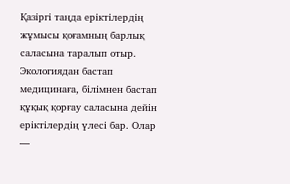Қазіргі таңда еріктілердің жұмысы қоғамның барлық саласына таралып отыр. Экологиядан бастап медицинаға, білімнен бастап құқық қорғау саласына дейін еріктілердің үлесі бар. Олар —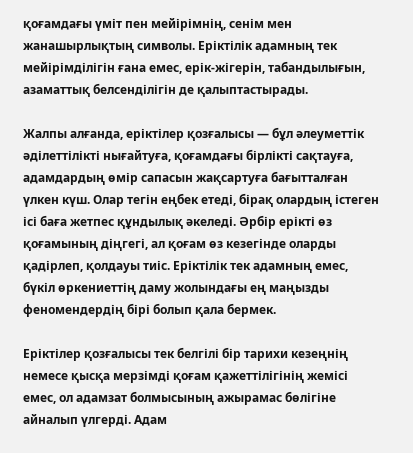қоғамдағы үміт пен мейірімнің, сенім мен жанашырлықтың символы. Еріктілік адамның тек мейірімділігін ғана емес, ерік-жігерін, табандылығын, азаматтық белсенділігін де қалыптастырады.

Жалпы алғанда, еріктілер қозғалысы — бұл әлеуметтік әділеттілікті нығайтуға, қоғамдағы бірлікті сақтауға, адамдардың өмір сапасын жақсартуға бағытталған үлкен күш. Олар тегін еңбек етеді, бірақ олардың істеген ісі баға жетпес құндылық әкеледі. Әрбір ерікті өз қоғамының діңгегі, ал қоғам өз кезегінде оларды қадірлеп, қолдауы тиіс. Еріктілік тек адамның емес, бүкіл өркениеттің даму жолындағы ең маңызды феномендердің бірі болып қала бермек.

Еріктілер қозғалысы тек белгілі бір тарихи кезеңнің немесе қысқа мерзімді қоғам қажеттілігінің жемісі емес, ол адамзат болмысының ажырамас бөлігіне айналып үлгерді. Адам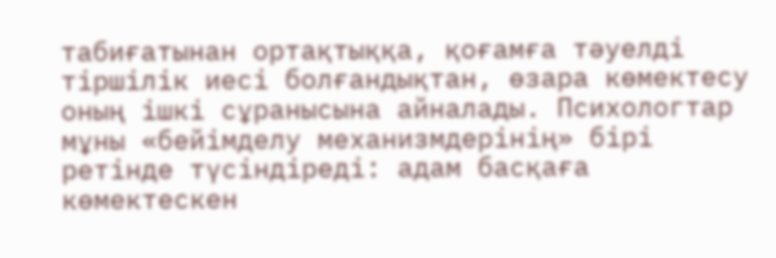табиғатынан ортақтыққа, қоғамға тәуелді тіршілік иесі болғандықтан, өзара көмектесу оның ішкі сұранысына айналады. Психологтар мұны «бейімделу механизмдерінің» бірі ретінде түсіндіреді: адам басқаға көмектескен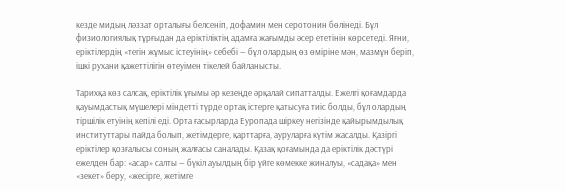кезде мидың ләззат орталығы белсеніп, дофамин мен серотонин бөлінеді. Бұл физиологиялық тұрғыдан да еріктіліктің адамға жағымды әсер ететінін көрсетеді. Яғни, еріктілердің «тегін жұмыс істеуінің» себебі — бұл олардың өз өміріне мән, мазмұн беріп, ішкі рухани қажеттілігін өтеуімен тікелей байланысты.

Тарихқа көз салсақ, еріктілік ұғымы әр кезеңде әрқалай сипатталды. Ежелгі қоғамдарда қауымдастық мүшелері міндетті түрде ортақ істерге қатысуға тиіс болды, бұл олардың тіршілік етуінің кепілі еді. Орта ғасырларда Еуропада шіркеу негізінде қайырымдылық институттары пайда болып, жетімдерге, қарттарға, ауруларға күтім жасалды. Қазіргі еріктілер қозғалысы соның жалғасы саналады. Қазақ қоғамында да еріктілік дәстүрі ежелден бар: «асар» салты — бүкіл ауылдың бір үйге көмекке жиналуы, «садақа» мен «зекет» беру, «жесірге, жетімге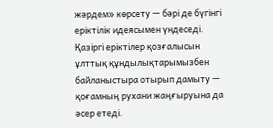жәрдем» көрсету — бәрі де бүгінгі еріктілік идеясымен үндеседі. Қазіргі еріктілер қозғалысын ұлттық құндылықтарымызбен байланыстыра отырып дамыту — қоғамның рухани жаңғыруына да әсер етеді.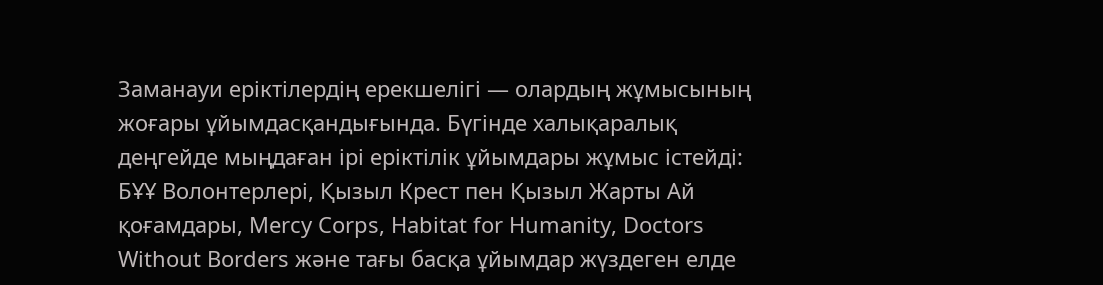Заманауи еріктілердің ерекшелігі — олардың жұмысының жоғары ұйымдасқандығында. Бүгінде халықаралық деңгейде мыңдаған ірі еріктілік ұйымдары жұмыс істейді: БҰҰ Волонтерлері, Қызыл Крест пен Қызыл Жарты Ай қоғамдары, Mercy Corps, Habitat for Humanity, Doctors Without Borders және тағы басқа ұйымдар жүздеген елде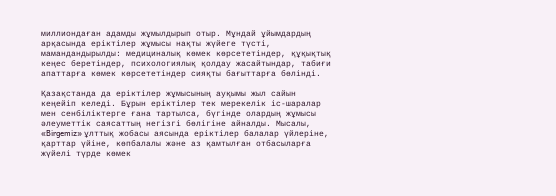миллиондаған адамды жұмылдырып отыр. Мұндай ұйымдардың арқасында еріктілер жұмысы нақты жүйеге түсті, мамандандырылды: медициналық көмек көрсететіндер, құқықтық кеңес беретіндер, психологиялық қолдау жасайтындар, табиғи апаттарға көмек көрсететіндер сияқты бағыттарға бөлінді.

Қазақстанда да еріктілер жұмысының ауқымы жыл сайын кеңейіп келеді. Бұрын еріктілер тек мерекелік іс-шаралар мен сенбіліктерге ғана тартылса, бүгінде олардың жұмысы әлеуметтік саясаттың негізгі бөлігіне айналды. Мысалы, «Birgemiz» ұлттық жобасы аясында еріктілер балалар үйлеріне, қарттар үйіне, көпбалалы және аз қамтылған отбасыларға жүйелі түрде көмек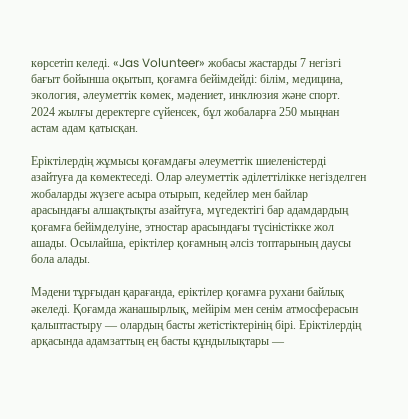көрсетіп келеді. «Jas Volunteer» жобасы жастарды 7 негізгі бағыт бойынша оқытып, қоғамға бейімдейді: білім, медицина, экология, әлеуметтік көмек, мәдениет, инклюзия және спорт. 2024 жылғы деректерге сүйенсек, бұл жобаларға 250 мыңнан астам адам қатысқан.

Еріктілердің жұмысы қоғамдағы әлеуметтік шиеленістерді азайтуға да көмектеседі. Олар әлеуметтік әділеттілікке негізделген жобаларды жүзеге асыра отырып, кедейлер мен байлар арасындағы алшақтықты азайтуға, мүгедектігі бар адамдардың қоғамға бейімделуіне, этностар арасындағы түсіністікке жол ашады. Осылайша, еріктілер қоғамның әлсіз топтарының даусы бола алады.

Мәдени тұрғыдан қарағанда, еріктілер қоғамға рухани байлық әкеледі. Қоғамда жанашырлық, мейірім мен сенім атмосферасын қалыптастыру — олардың басты жетістіктерінің бірі. Еріктілердің арқасында адамзаттың ең басты құндылықтары —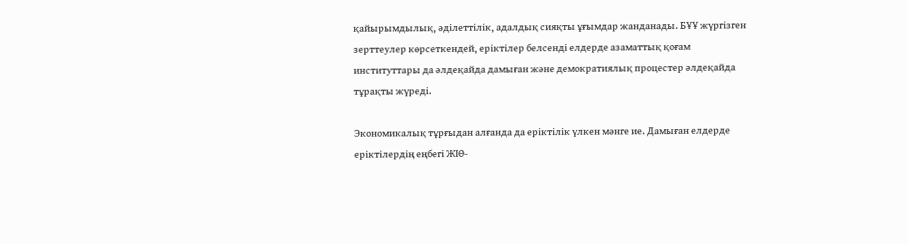қайырымдылық, әділеттілік, адалдық сияқты ұғымдар жанданады. БҰҰ жүргізген зерттеулер көрсеткендей, еріктілер белсенді елдерде азаматтық қоғам институттары да әлдеқайда дамыған және демократиялық процестер әлдеқайда тұрақты жүреді.

Экономикалық тұрғыдан алғанда да еріктілік үлкен мәнге ие. Дамыған елдерде еріктілердің еңбегі ЖІӨ-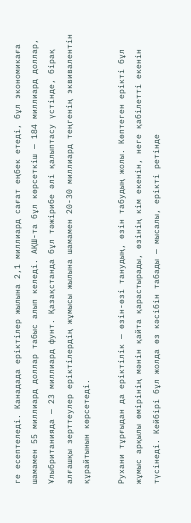ге есептеледі. Канадада еріктілер жылына 2,1 миллиард сағат еңбек етеді, бұл экономикаға шамамен 55 миллиард доллар табыс алып келеді. АҚШ-та бұл көрсеткіш — 184 миллиард доллар, Ұлыбританияда — 23 миллиард фунт. Қазақстанда бұл тәжірибе әлі қалыптасу үстінде, бірақ алғашқы зерттеулер еріктілердің жұмысы жылына шамамен 20-30 миллиард теңгенің эквивалентін құрайтынын көрсетеді.

Рухани тұрғыдан да еріктілік — өзін-өзі танудың, өзін табудың жолы. Көптеген ерікті бұл жұмыс арқылы өмірінің мәнін қайта қарастырады, өзінің кім екенін, неге қабілетті екенін түсінеді. Кейбірі бұл жолда өз кәсібін табады — мысалы, ерікті ретінде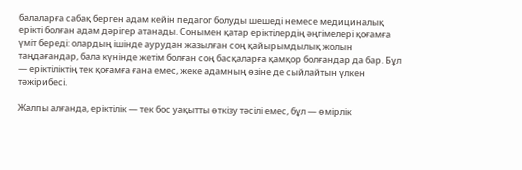балаларға сабақ берген адам кейін педагог болуды шешеді немесе медициналық ерікті болған адам дәрігер атанады. Сонымен қатар еріктілердің әңгімелері қоғамға үміт береді: олардың ішінде аурудан жазылған соң қайырымдылық жолын таңдағандар, бала күнінде жетім болған соң басқаларға қамқор болғандар да бар. Бұл — еріктіліктің тек қоғамға ғана емес, жеке адамның өзіне де сыйлайтын үлкен тәжірибесі.

Жалпы алғанда, еріктілік — тек бос уақытты өткізу тәсілі емес, бұл — өмірлік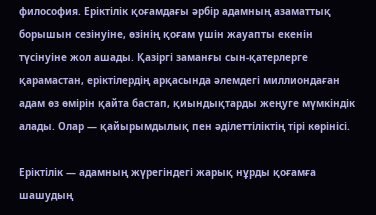философия. Еріктілік қоғамдағы әрбір адамның азаматтық борышын сезінуіне, өзінің қоғам үшін жауапты екенін түсінуіне жол ашады. Қазіргі заманғы сын-қатерлерге қарамастан, еріктілердің арқасында әлемдегі миллиондаған адам өз өмірін қайта бастап, қиындықтарды жеңуге мүмкіндік алады. Олар — қайырымдылық пен әділеттіліктің тірі көрінісі.

Еріктілік — адамның жүрегіндегі жарық нұрды қоғамға шашудың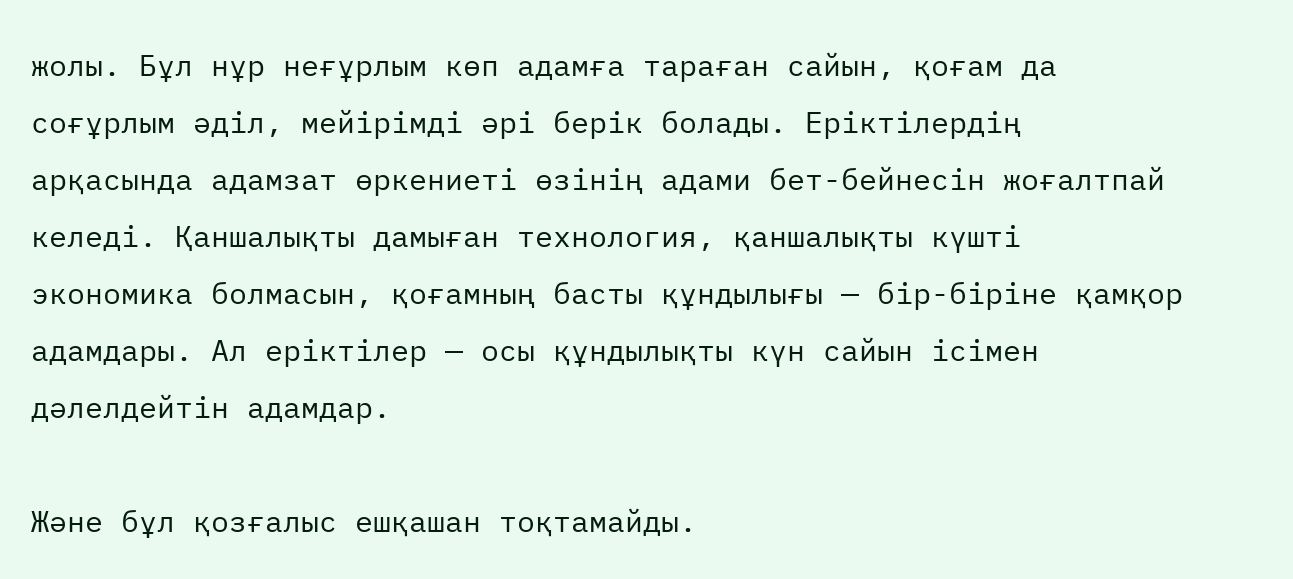жолы. Бұл нұр неғұрлым көп адамға тараған сайын, қоғам да соғұрлым әділ, мейірімді әрі берік болады. Еріктілердің арқасында адамзат өркениеті өзінің адами бет-бейнесін жоғалтпай келеді. Қаншалықты дамыған технология, қаншалықты күшті экономика болмасын, қоғамның басты құндылығы — бір-біріне қамқор адамдары. Ал еріктілер — осы құндылықты күн сайын ісімен дәлелдейтін адамдар.

Және бұл қозғалыс ешқашан тоқтамайды.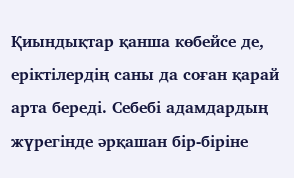Қиындықтар қанша көбейсе де, еріктілердің саны да соған қарай арта береді. Себебі адамдардың жүрегінде әрқашан бір-біріне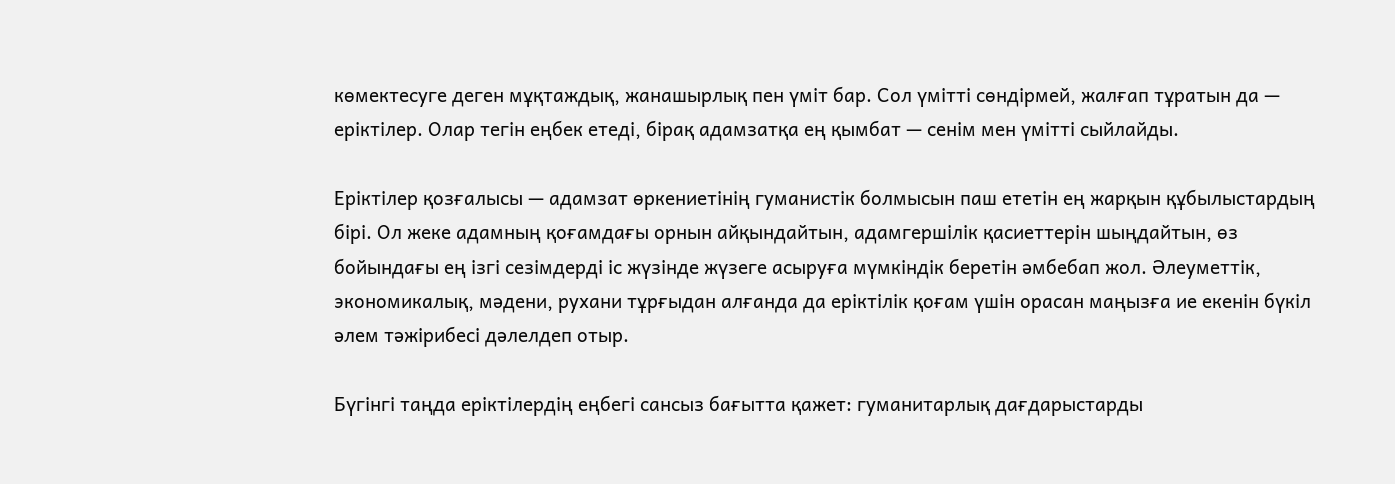көмектесуге деген мұқтаждық, жанашырлық пен үміт бар. Сол үмітті сөндірмей, жалғап тұратын да — еріктілер. Олар тегін еңбек етеді, бірақ адамзатқа ең қымбат — сенім мен үмітті сыйлайды.

Еріктілер қозғалысы — адамзат өркениетінің гуманистік болмысын паш ететін ең жарқын құбылыстардың бірі. Ол жеке адамның қоғамдағы орнын айқындайтын, адамгершілік қасиеттерін шыңдайтын, өз бойындағы ең ізгі сезімдерді іс жүзінде жүзеге асыруға мүмкіндік беретін әмбебап жол. Әлеуметтік, экономикалық, мәдени, рухани тұрғыдан алғанда да еріктілік қоғам үшін орасан маңызға ие екенін бүкіл әлем тәжірибесі дәлелдеп отыр.

Бүгінгі таңда еріктілердің еңбегі сансыз бағытта қажет: гуманитарлық дағдарыстарды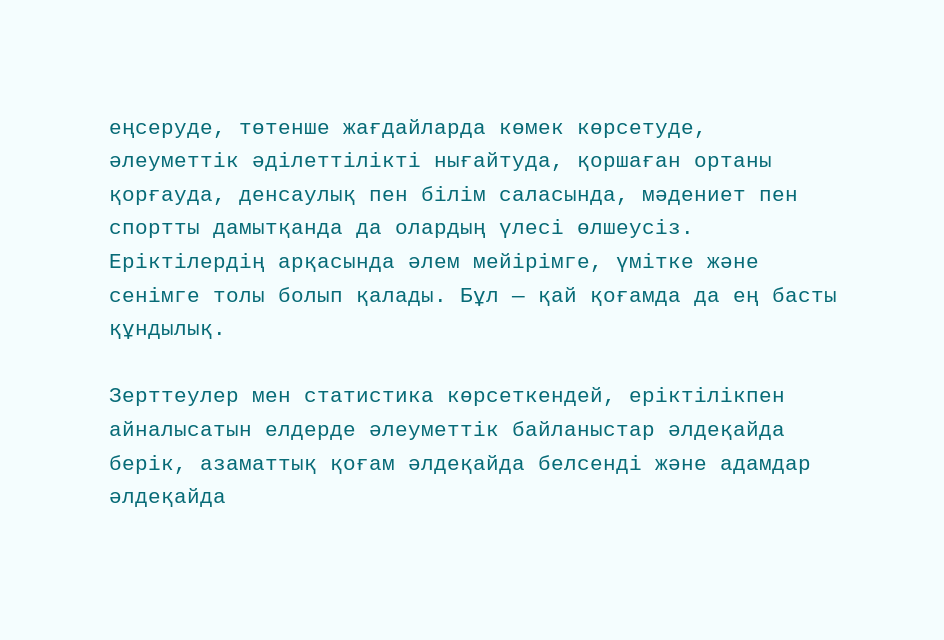еңсеруде, төтенше жағдайларда көмек көрсетуде, әлеуметтік әділеттілікті нығайтуда, қоршаған ортаны қорғауда, денсаулық пен білім саласында, мәдениет пен спортты дамытқанда да олардың үлесі өлшеусіз. Еріктілердің арқасында әлем мейірімге, үмітке және сенімге толы болып қалады. Бұл — қай қоғамда да ең басты құндылық.

Зерттеулер мен статистика көрсеткендей, еріктілікпен айналысатын елдерде әлеуметтік байланыстар әлдеқайда берік, азаматтық қоғам әлдеқайда белсенді және адамдар әлдеқайда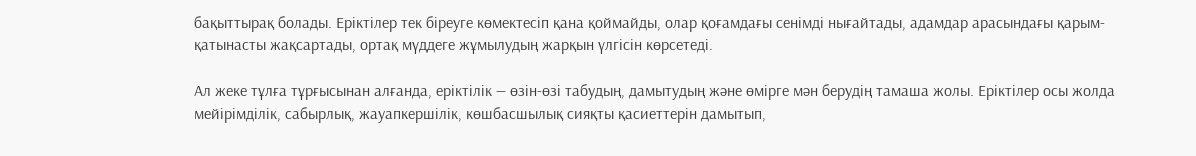бақыттырақ болады. Еріктілер тек біреуге көмектесіп қана қоймайды, олар қоғамдағы сенімді нығайтады, адамдар арасындағы қарым-қатынасты жақсартады, ортақ мүддеге жұмылудың жарқын үлгісін көрсетеді.

Ал жеке тұлға тұрғысынан алғанда, еріктілік — өзін-өзі табудың, дамытудың және өмірге мән берудің тамаша жолы. Еріктілер осы жолда мейірімділік, сабырлық, жауапкершілік, көшбасшылық сияқты қасиеттерін дамытып,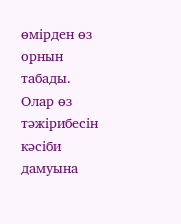өмірден өз орнын табады. Олар өз тәжірибесін кәсіби дамуына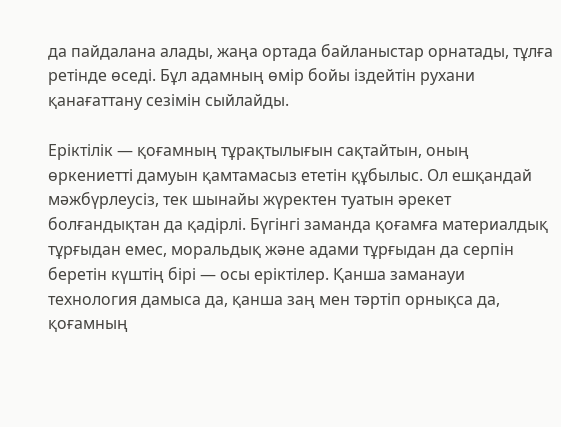да пайдалана алады, жаңа ортада байланыстар орнатады, тұлға ретінде өседі. Бұл адамның өмір бойы іздейтін рухани қанағаттану сезімін сыйлайды.

Еріктілік — қоғамның тұрақтылығын сақтайтын, оның өркениетті дамуын қамтамасыз ететін құбылыс. Ол ешқандай мәжбүрлеусіз, тек шынайы жүректен туатын әрекет болғандықтан да қадірлі. Бүгінгі заманда қоғамға материалдық тұрғыдан емес, моральдық және адами тұрғыдан да серпін беретін күштің бірі — осы еріктілер. Қанша заманауи технология дамыса да, қанша заң мен тәртіп орнықса да, қоғамның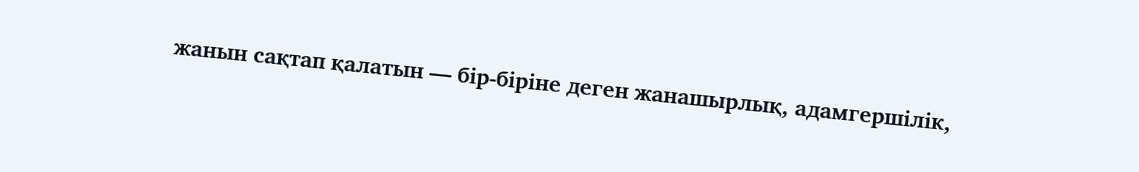жанын сақтап қалатын — бір-біріне деген жанашырлық, адамгершілік,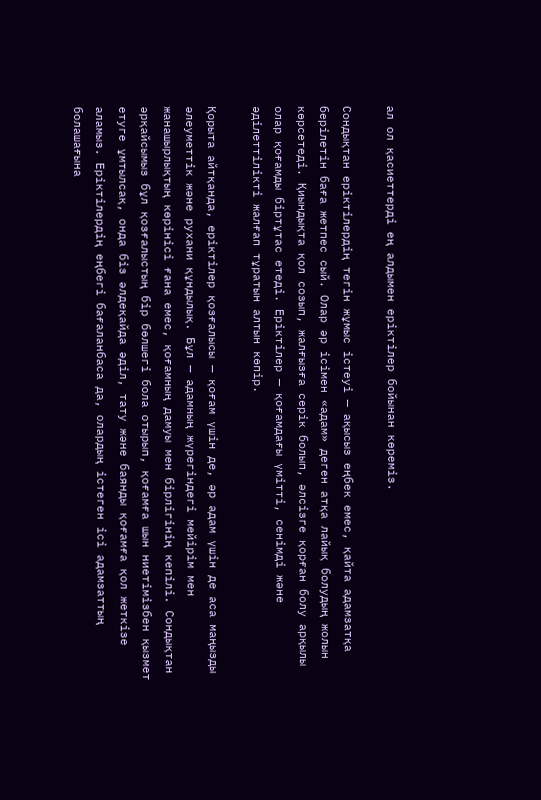ал ол қасиеттерді ең алдымен еріктілер бойынан көреміз.

Сондықтан еріктілердің тегін жұмыс істеуі — ақысыз еңбек емес, қайта адамзатқа берілетін баға жетпес сый. Олар әр ісімен «адам» деген атқа лайық болудың жолын көрсетеді. Қиындықта қол созып, жалғызға серік болып, әлсізге қорған болу арқылы олар қоғамды біртұтас етеді. Еріктілер — қоғамдағы үмітті, сенімді және әділеттілікті жалғап тұратын алтын көпір.

Қорыта айтқанда, еріктілер қозғалысы — қоғам үшін де, әр адам үшін де аса маңызды әлеуметтік және рухани құндылық. Бұл — адамның жүрегіндегі мейірім мен жанашырлықтың көрінісі ғана емес, қоғамның дамуы мен бірлігінің кепілі. Сондықтан әрқайсымыз бұл қозғалыстың бір бөлшегі бола отырып, қоғамға шын ниетімізбен қызмет етуге ұмтылсақ, онда біз әлдеқайда әділ, тату және баянды қоғамға қол жеткізе аламыз. Еріктілердің еңбегі бағаланбаса да, олардың істеген ісі адамзаттың болашағына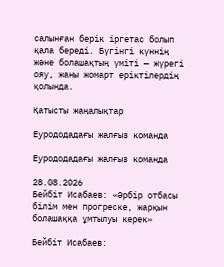салынған берік іргетас болып қала береді. Бүгінгі күннің және болашақтың үміті — жүрегі ояу, жаны жомарт еріктілердің қолында.

Қатысты жаңалықтар

Еурододадағы жалғыз команда

Еурододадағы жалғыз команда

28.08.2026
Бейбіт Исабаев: «Әрбір отбасы білім мен прогреске, жарқын болашаққа ұмтылуы керек»

Бейбіт Исабаев: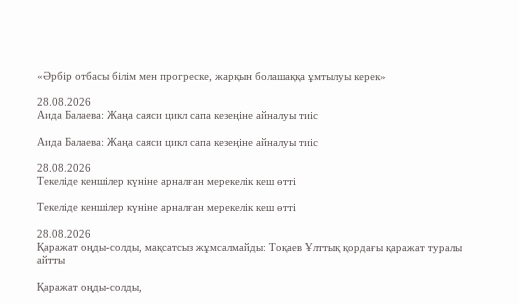«Әрбір отбасы білім мен прогреске, жарқын болашаққа ұмтылуы керек»

28.08.2026
Аида Балаева: Жаңа саяси цикл сапа кезеңіне айналуы тиіс

Аида Балаева: Жаңа саяси цикл сапа кезеңіне айналуы тиіс

28.08.2026
Текеліде кеншілер күніне арналған мерекелік кеш өтті

Текеліде кеншілер күніне арналған мерекелік кеш өтті

28.08.2026
Қаражат оңды-солды, мақсатсыз жұмсалмайды: Тоқаев Ұлттық қордағы қаражат туралы айтты

Қаражат оңды-солды,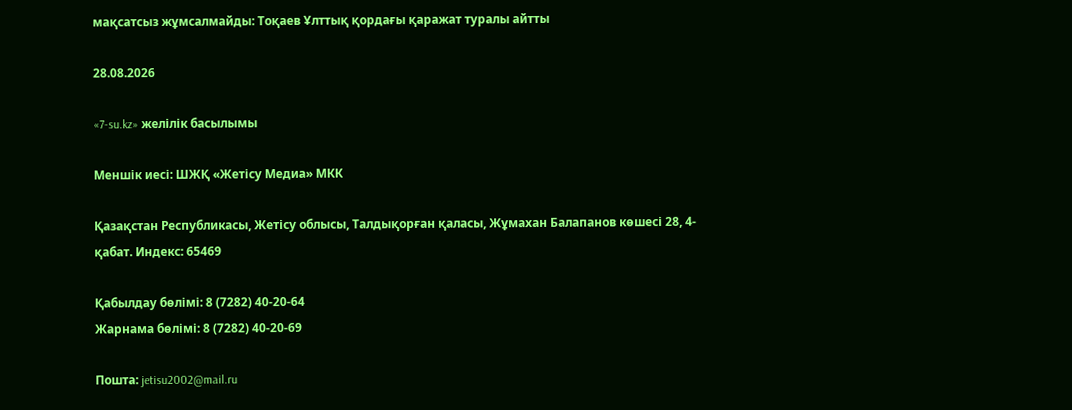мақсатсыз жұмсалмайды: Тоқаев Ұлттық қордағы қаражат туралы айтты

28.08.2026

«7-su.kz» желілік басылымы

Меншік иесі: ШЖҚ «Жетісу Медиа» МКК

Қазақстан Республикасы, Жетісу облысы, Талдықорған қаласы, Жұмахан Балапанов көшесі 28, 4-қабат. Индекс: 65469

Қабылдау бөлімі: 8 (7282) 40-20-64
Жарнама бөлімі: 8 (7282) 40-20-69

Пошта: jetisu2002@mail.ru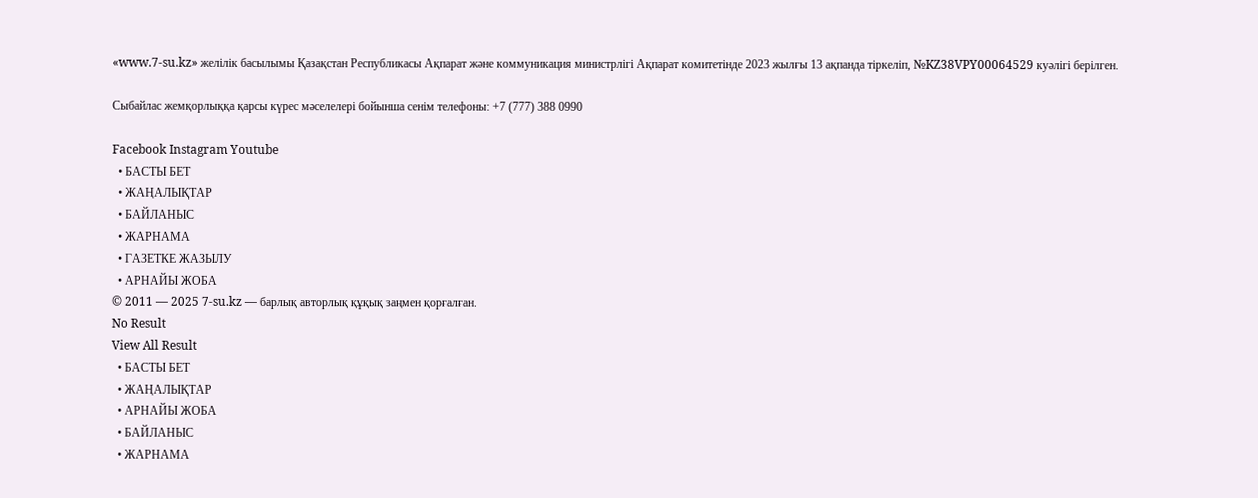«www.7-su.kz» желілік басылымы Қазақстан Республикасы Ақпарат және коммуникация министрлігі Ақпарат комитетінде 2023 жылғы 13 ақпанда тіркеліп, №KZ38VPY00064529 куәлігі берілген.

Сыбайлас жемқорлыққа қарсы күрес мәселелері бойынша сенім телефоны: +7 (777) 388 0990

Facebook Instagram Youtube
  • БАСТЫ БЕТ
  • ЖАҢАЛЫҚТАР
  • БАЙЛАНЫС
  • ЖАРНАМА
  • ГАЗЕТКЕ ЖАЗЫЛУ
  • АРНАЙЫ ЖОБА
© 2011 — 2025 7-su.kz — барлық авторлық құқық заңмен қорғалған.
No Result
View All Result
  • БАСТЫ БЕТ
  • ЖАҢАЛЫҚТАР
  • АРНАЙЫ ЖОБА
  • БАЙЛАНЫС
  • ЖАРНАМА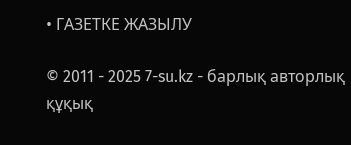• ГАЗЕТКЕ ЖАЗЫЛУ

© 2011 - 2025 7-su.kz - барлық авторлық құқық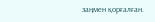заңмен қорғалған.